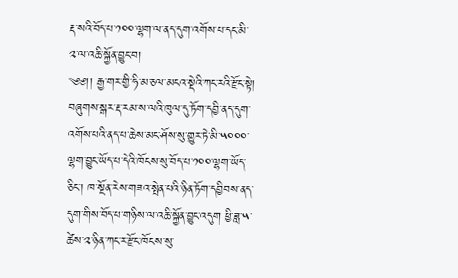རྡ་སའི་བོད་པ་༡༠༠་ལྷག་ལ་ནད་དུག་འགོས་པ་དང་མི་༢་ལ་འཆི་སྐྱོན་བྱུང་བ།
༄༅།། རྒྱ་གར་གྱི་ཧི་མ་ཅལ་མངའ་སྡེའི་ཀང་རའི་རྫོང་སྟེ། བཞུགས་སྒར་རྡ་རམ་ས་ལའི་ཁུལ་དུ་ཏོག་དབྱི་ནད་དུག་འགོས་པའི་ནད་པ་ཆེས་མང་ཤོས་སུ་གྱུར་ཏེ་མི་༥༠༠༠་ལྷག་བྱུང་ཡོད་པ་དེའི་ཁོངས་སུ་བོད་པ་༡༠༠་ལྷག་ཡོད་ཅིང་། ཁ་སྔོན་རེས་གཟའ་སྤེན་པའི་ཉིན་ཏོག་དབྱིབས་ནད་དུག་གིས་བོད་པ་གཉིས་ལ་འཆི་སྐྱོན་བྱུང་འདུག ཕྱི་ཟླ་༥་ཚེས་༢་ཉིན་ཀང་ར་རྫོང་ཁོངས་སུ་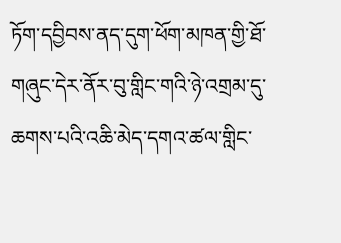ཏོག་དབྱིབས་ནད་དུག་ཕོག་མཁན་གྱི་ཐོ་གཞུང་དེར་ནོར་བུ་གླིང་གའི་ཉེ་འགྲམ་དུ་ཆགས་པའི་འཆི་མེད་དགའ་ཚལ་གླིང་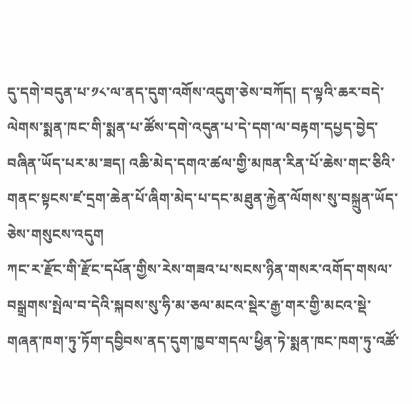དུ་དགེ་བདུན་པ་༡༨་ལ་ནད་དུག་འགོས་འདུག་ཅེས་བཀོད། ད་ལྟའི་ཆར་བདེ་ལེགས་སྨན་ཁང་གི་སྨན་པ་ཚོས་དགེ་འདུན་པ་དེ་དག་ལ་བརྟག་དཔྱད་བྱེད་བཞིན་ཡོད་པར་མ་ཟད། འཆི་མེད་དགའ་ཚལ་གྱི་མཁན་རིན་པོ་ཆེས་གང་ཅིའི་གནང་སྟངས་ཛ་དྲག་ཆེན་པོ་ཞིག་མེད་པ་དང་མཐུན་རྐྱེན་ལོགས་སུ་བསྐྲུན་ཡོད་ཅེས་གསུངས་འདུག
ཀང་ར་རྫོང་གི་རྫོང་དཔོན་གྱིས་རེས་གཟའ་པ་སངས་ཉིན་གསར་འགོད་གསལ་བསྒྲགས་སྤེལ་བ་དེའི་སྐབས་སུ་ཧི་མ་ཅལ་མངའ་སྡེར་རྒྱ་གར་གྱི་མངའ་སྡེ་གཞན་ཁག་ཏུ་ཏོག་དབྱིབས་ནད་དུག་ཁྱབ་གདལ་ཕྱིན་ཏེ་སྨན་ཁང་ཁག་ཏུ་འཚོ་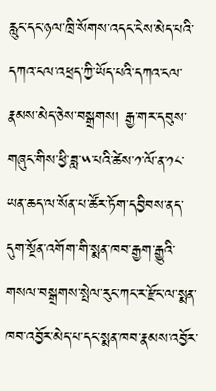རླུང་དང་ཉལ་ཁྲི་སོགས་འདང་ངེས་མེད་པའི་དཀའ་ངལ་འཕྲད་ཀྱི་ཡོད་པའི་དཀའ་ངལ་རྣམས་མེད་ཅེས་བསྒྲགས། རྒྱ་གར་དབུས་གཞུང་གིས་ཕྱི་ཟླ་༥་པའི་ཚེས་༡་ལོ་ན་༡༨་ཡན་ཆད་ལ་སོན་པ་ཚོར་ཏོག་དབྱིབས་ནད་དུག་སྔོན་འགོག་གི་སྨན་ཁབ་རྒྱག་རྒྱུའི་གསལ་བསྒྲགས་སྤེལ་རུང་ཀང་ར་རྫོང་ལ་སྨན་ཁབ་འབྱོར་མེད་པ་དང་སྨན་ཁབ་རྣམས་འབྱོར་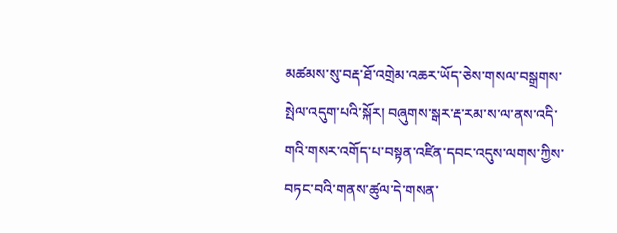མཚམས་སུ་བརྡ་ཐོ་འགྲེམ་འཆར་ཡོད་ཅེས་གསལ་བསྒྲགས་སྤེལ་འདུག་པའི་སྐོར། བཞུགས་སྒར་རྡ་རམ་ས་ལ་ནས་འདི་གའི་གསར་འགོད་པ་བསྟན་འཛིན་དབང་འདུས་ལགས་ཀྱིས་བཏང་བའི་གནས་ཚུལ་དེ་གསན་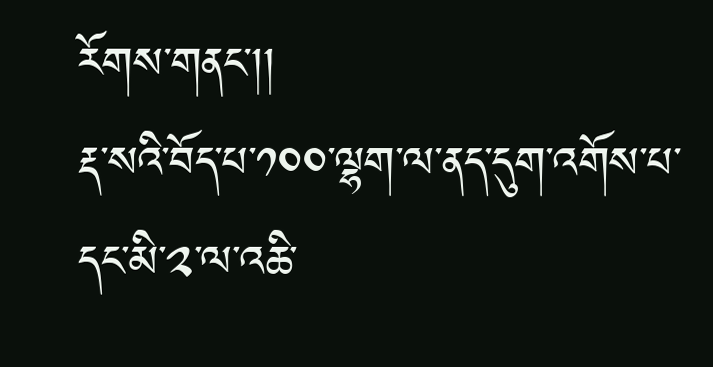རོགས་གནང་།།
རྡ་སའི་བོད་པ་༡༠༠་ལྷག་ལ་ནད་དུག་འགོས་པ་དང་མི་༢་ལ་འཆི་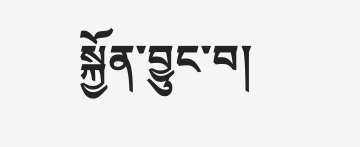སྐྱོན་བྱུང་བ།